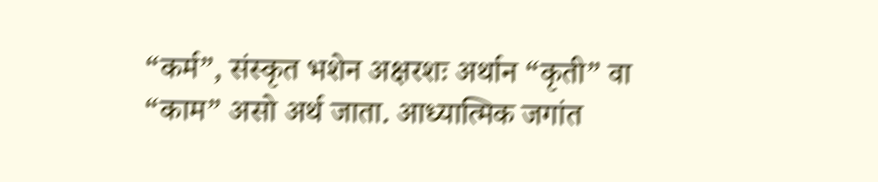“कर्म”, संस्कृत भशेन अक्षरशः अर्थान “कृती” वा “काम” असो अर्थ जाता. आध्यात्मिक जगांत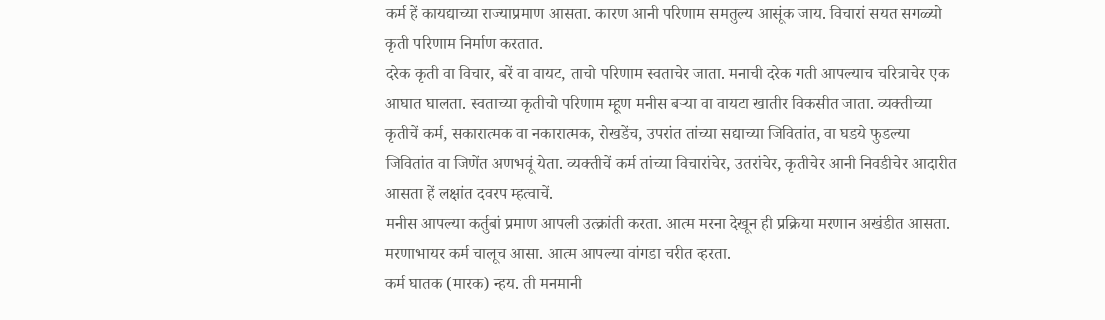कर्म हें कायद्याच्या राज्याप्रमाण आसता. कारण आनी परिणाम समतुल्य आसूंक जाय. विचारां सयत सगळ्यो कृती परिणाम निर्माण करतात.
दरेक कृती वा विचार, बरें वा वायट, ताचो परिणाम स्वताचेर जाता. मनाची दरेक गती आपल्याच चरित्राचेर एक आघात घालता. स्वताच्या कृतीचो परिणाम म्हूण मनीस बऱ्या वा वायटा खातीर विकसीत जाता. व्यक्तीच्या कृतीचें कर्म, सकारात्मक वा नकारात्मक, रोखडेंच, उपरांत तांच्या सद्याच्या जिवितांत, वा घडये फुडल्या जिवितांत वा जिणेंत अणभवूं येता. व्यक्तीचें कर्म तांच्या विचारांचेर, उतरांचेर, कृतीचेर आनी निवडीचेर आदारीत आसता हें लक्षांत दवरप म्हत्वाचें.
मनीस आपल्या कर्तुबां प्रमाण आपली उत्क्रांती करता. आत्म मरना देखून ही प्रक्रिया मरणान अखंडीत आसता. मरणाभायर कर्म चालूच आसा. आत्म आपल्या वांगडा चरीत व्हरता.
कर्म घातक (मारक) न्हय. ती मनमानी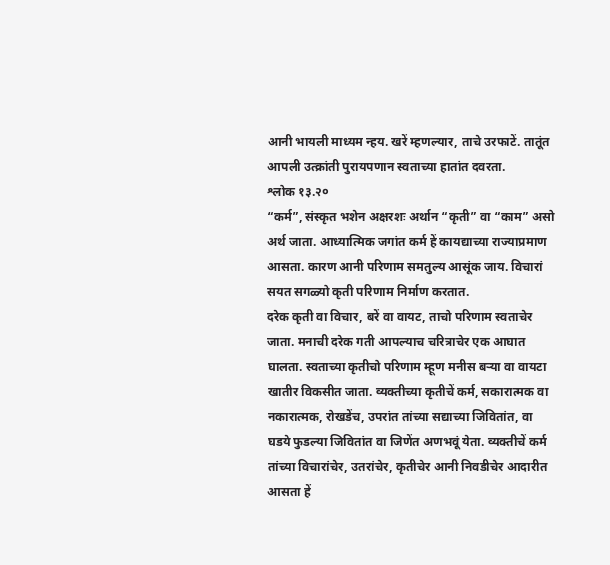आनी भायली माध्यम न्हय. खरें म्हणल्यार, ताचे उरफाटें. तातूंत आपली उत्क्रांती पुरायपणान स्वताच्या हातांत दवरता.
श्लोक १३.२०
“कर्म”, संस्कृत भशेन अक्षरशः अर्थान “कृती” वा “काम” असो अर्थ जाता. आध्यात्मिक जगांत कर्म हें कायद्याच्या राज्याप्रमाण आसता. कारण आनी परिणाम समतुल्य आसूंक जाय. विचारां सयत सगळ्यो कृती परिणाम निर्माण करतात.
दरेक कृती वा विचार, बरें वा वायट, ताचो परिणाम स्वताचेर जाता. मनाची दरेक गती आपल्याच चरित्राचेर एक आघात घालता. स्वताच्या कृतीचो परिणाम म्हूण मनीस बऱ्या वा वायटा खातीर विकसीत जाता. व्यक्तीच्या कृतीचें कर्म, सकारात्मक वा नकारात्मक, रोखडेंच, उपरांत तांच्या सद्याच्या जिवितांत, वा घडये फुडल्या जिवितांत वा जिणेंत अणभवूं येता. व्यक्तीचें कर्म तांच्या विचारांचेर, उतरांचेर, कृतीचेर आनी निवडीचेर आदारीत आसता हें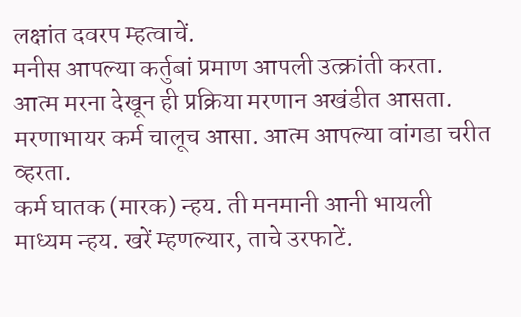लक्षांत दवरप म्हत्वाचें.
मनीस आपल्या कर्तुबां प्रमाण आपली उत्क्रांती करता. आत्म मरना देखून ही प्रक्रिया मरणान अखंडीत आसता. मरणाभायर कर्म चालूच आसा. आत्म आपल्या वांगडा चरीत व्हरता.
कर्म घातक (मारक) न्हय. ती मनमानी आनी भायली माध्यम न्हय. खरें म्हणल्यार, ताचे उरफाटें.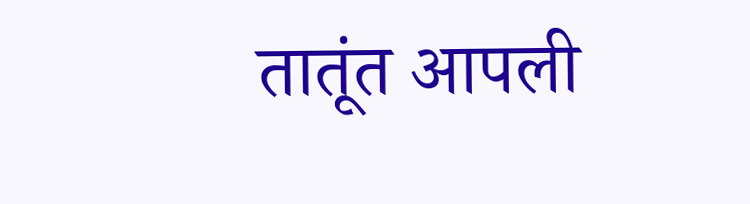तातूंत आपली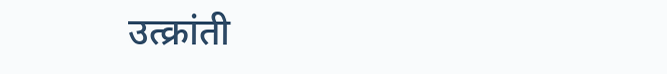उत्क्रांती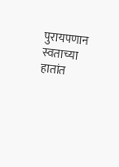पुरायपणान स्वताच्या हातांत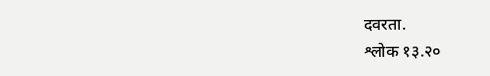दवरता.
श्लोक १३.२०